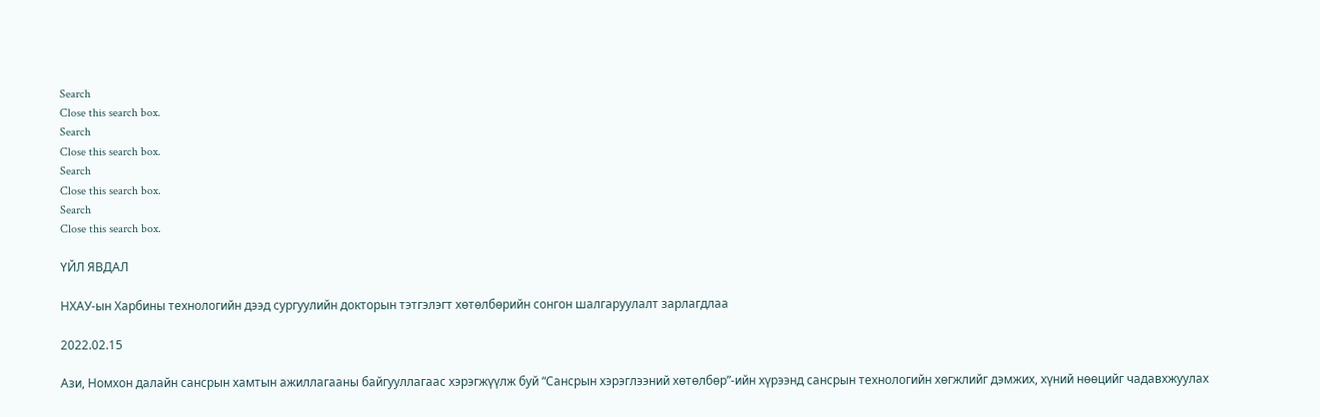Search
Close this search box.
Search
Close this search box.
Search
Close this search box.
Search
Close this search box.

ҮЙЛ ЯВДАЛ

НХАУ-ын Харбины технологийн дээд сургуулийн докторын тэтгэлэгт хөтөлбөрийн сонгон шалгаруулалт зарлагдлаа

2022.02.15

Ази, Номхон далайн сансрын хамтын ажиллагааны байгууллагаас хэрэгжүүлж буй “Сансрын хэрэглээний хөтөлбөр”-ийн хүрээнд сансрын технологийн хөгжлийг дэмжих, хүний нөөцийг чадавхжуулах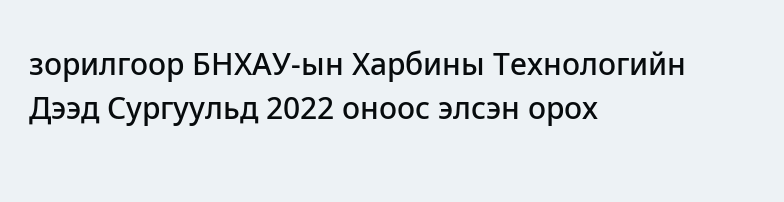зорилгоор БНХАУ-ын Харбины Технологийн Дээд Сургуульд 2022 оноос элсэн орох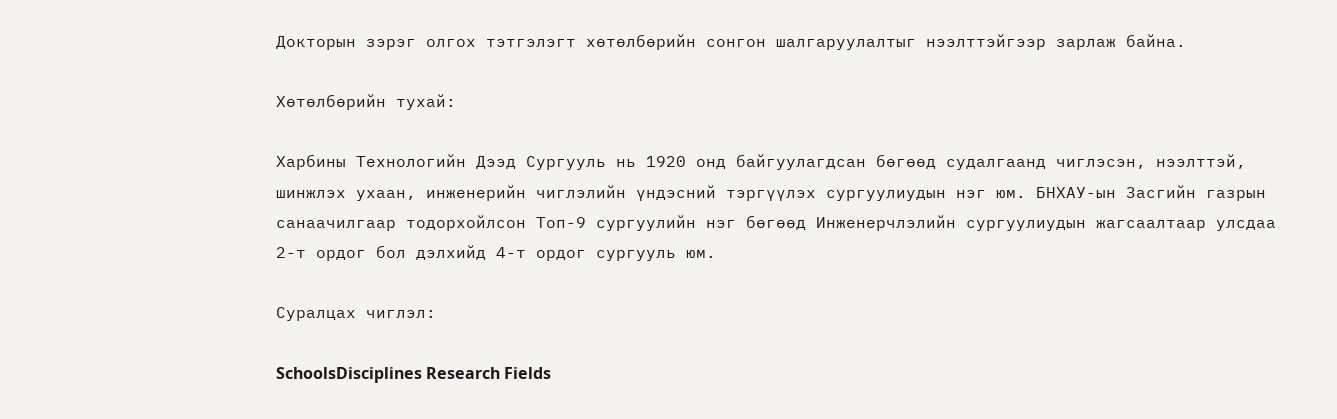Докторын зэрэг олгох тэтгэлэгт хөтөлбөрийн сонгон шалгаруулалтыг нээлттэйгээр зарлаж байна.

Хөтөлбөрийн тухай:

Харбины Технологийн Дээд Сургууль нь 1920 онд байгуулагдсан бөгөөд судалгаанд чиглэсэн, нээлттэй, шинжлэх ухаан, инженерийн чиглэлийн үндэсний тэргүүлэх сургуулиудын нэг юм. БНХАУ-ын Засгийн газрын санаачилгаар тодорхойлсон Топ-9 сургуулийн нэг бөгөөд Инженерчлэлийн сургуулиудын жагсаалтаар улсдаа 2-т ордог бол дэлхийд 4-т ордог сургууль юм.

Суралцах чиглэл:

SchoolsDisciplines Research Fields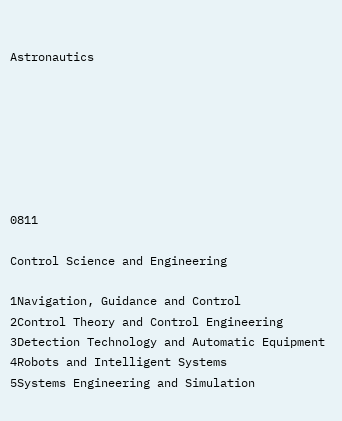Astronautics







0811

Control Science and Engineering

1Navigation, Guidance and Control
2Control Theory and Control Engineering
3Detection Technology and Automatic Equipment
4Robots and Intelligent Systems
5Systems Engineering and Simulation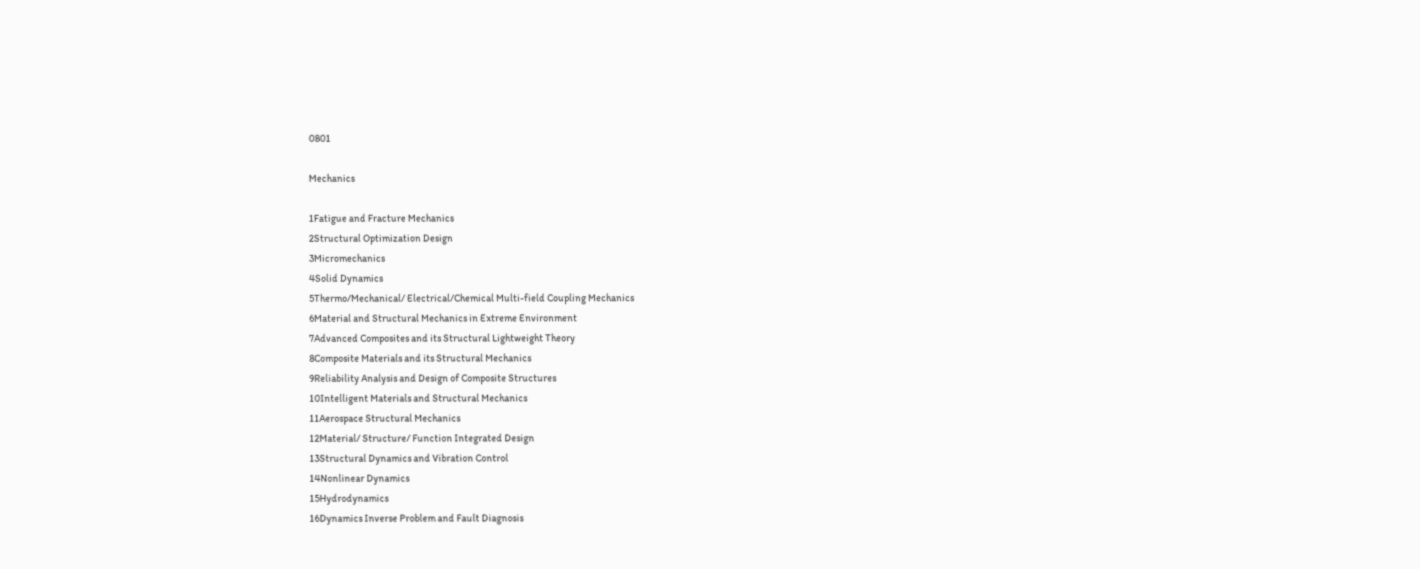0801

Mechanics

1Fatigue and Fracture Mechanics
2Structural Optimization Design
3Micromechanics
4Solid Dynamics
5Thermo/Mechanical/ Electrical/Chemical Multi-field Coupling Mechanics
6Material and Structural Mechanics in Extreme Environment
7Advanced Composites and its Structural Lightweight Theory
8Composite Materials and its Structural Mechanics
9Reliability Analysis and Design of Composite Structures
10Intelligent Materials and Structural Mechanics
11Aerospace Structural Mechanics
12Material/ Structure/ Function Integrated Design
13Structural Dynamics and Vibration Control
14Nonlinear Dynamics
15Hydrodynamics
16Dynamics Inverse Problem and Fault Diagnosis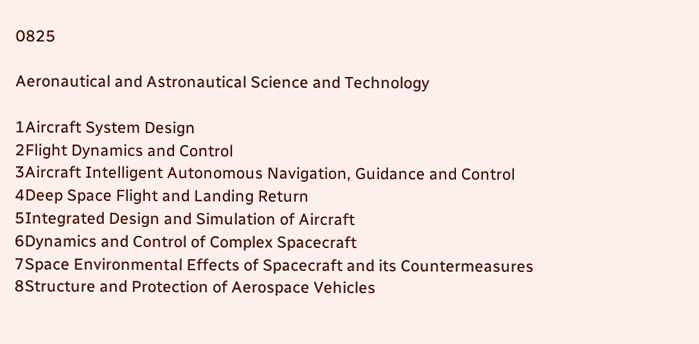0825

Aeronautical and Astronautical Science and Technology

1Aircraft System Design
2Flight Dynamics and Control
3Aircraft Intelligent Autonomous Navigation, Guidance and Control
4Deep Space Flight and Landing Return
5Integrated Design and Simulation of Aircraft
6Dynamics and Control of Complex Spacecraft
7Space Environmental Effects of Spacecraft and its Countermeasures
8Structure and Protection of Aerospace Vehicles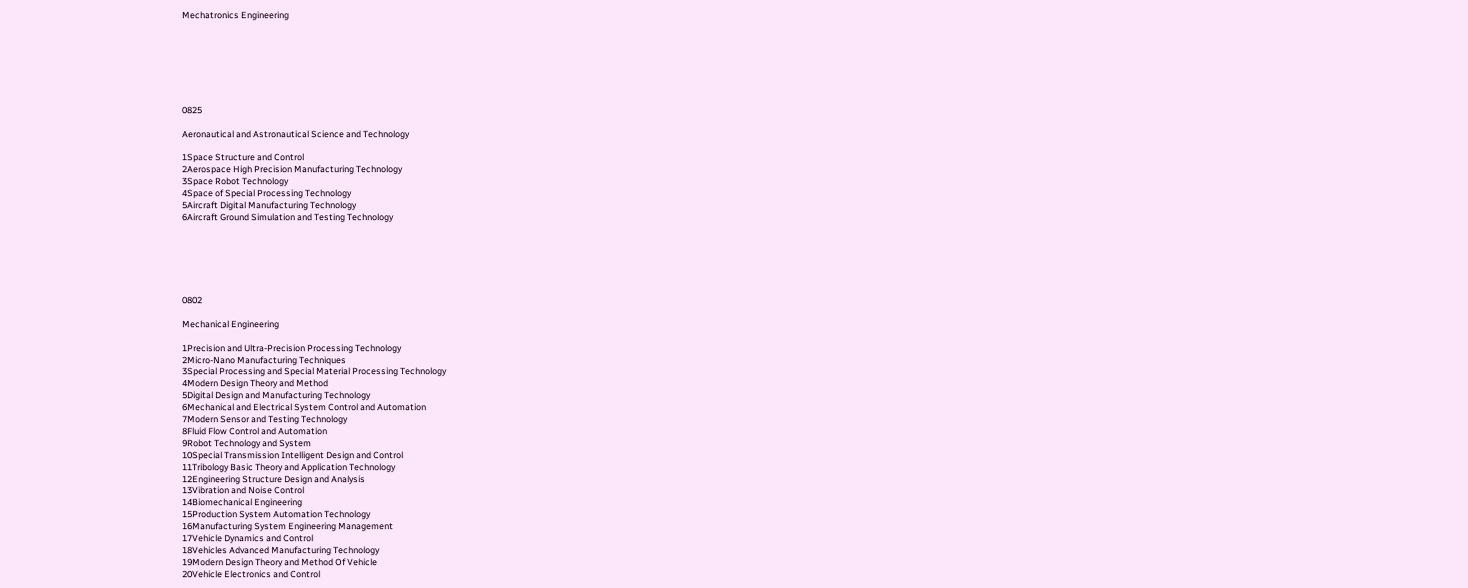Mechatronics Engineering







0825

Aeronautical and Astronautical Science and Technology

1Space Structure and Control
2Aerospace High Precision Manufacturing Technology
3Space Robot Technology
4Space of Special Processing Technology
5Aircraft Digital Manufacturing Technology
6Aircraft Ground Simulation and Testing Technology






0802

Mechanical Engineering

1Precision and Ultra-Precision Processing Technology
2Micro-Nano Manufacturing Techniques
3Special Processing and Special Material Processing Technology
4Modern Design Theory and Method
5Digital Design and Manufacturing Technology
6Mechanical and Electrical System Control and Automation
7Modern Sensor and Testing Technology
8Fluid Flow Control and Automation
9Robot Technology and System
10Special Transmission Intelligent Design and Control
11Tribology Basic Theory and Application Technology
12Engineering Structure Design and Analysis
13Vibration and Noise Control
14Biomechanical Engineering
15Production System Automation Technology
16Manufacturing System Engineering Management
17Vehicle Dynamics and Control
18Vehicles Advanced Manufacturing Technology
19Modern Design Theory and Method Of Vehicle
20Vehicle Electronics and Control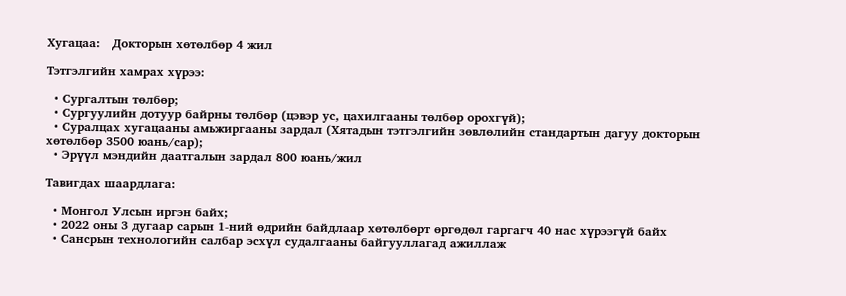Хугацаа:   Докторын хөтөлбөр 4 жил

Тэтгэлгийн хамрах хүрээ:

  • Сургалтын төлбөр;
  • Сургуулийн дотуур байрны төлбөр (цэвэр ус, цахилгааны төлбөр орохгүй);
  • Суралцах хугацааны амьжиргааны зардал (Хятадын тэтгэлгийн зөвлөлийн стандартын дагуу докторын хөтөлбөр 3500 юань/сар);
  • Эрүүл мэндийн даатгалын зардал 800 юань/жил

Тавигдах шаардлага:

  • Монгол Улсын иргэн байх;
  • 2022 оны 3 дугаар сарын 1-ний өдрийн байдлаар хөтөлбөрт өргөдөл гаргагч 40 нас хүрээгүй байх
  • Сансрын технологийн салбар эсхүл судалгааны байгууллагад ажиллаж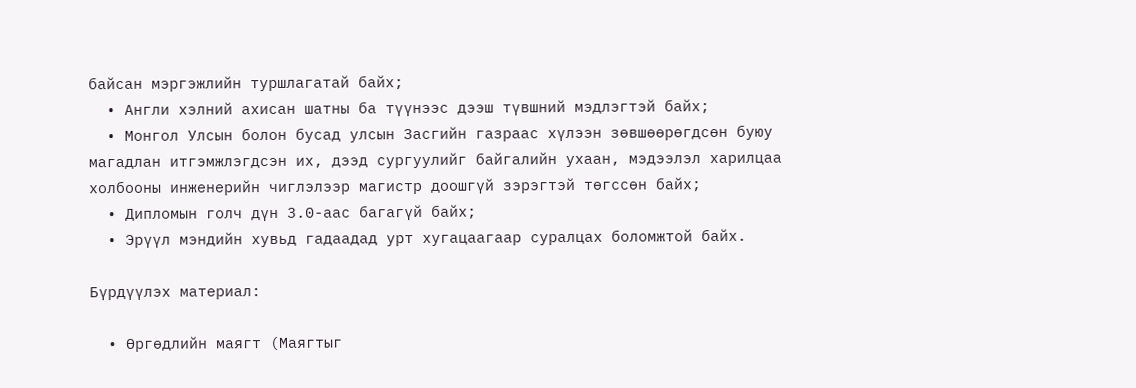байсан мэргэжлийн туршлагатай байх;
  • Англи хэлний ахисан шатны ба түүнээс дээш түвшний мэдлэгтэй байх;
  • Монгол Улсын болон бусад улсын Засгийн газраас хүлээн зөвшөөрөгдсөн буюу магадлан итгэмжлэгдсэн их, дээд сургуулийг байгалийн ухаан, мэдээлэл харилцаа холбооны инженерийн чиглэлээр магистр доошгүй зэрэгтэй төгссөн байх;
  • Дипломын голч дүн 3.0-аас багагүй байх;
  • Эрүүл мэндийн хувьд гадаадад урт хугацаагаар суралцах боломжтой байх.

Бүрдүүлэх материал:

  • Өргөдлийн маягт (Маягтыг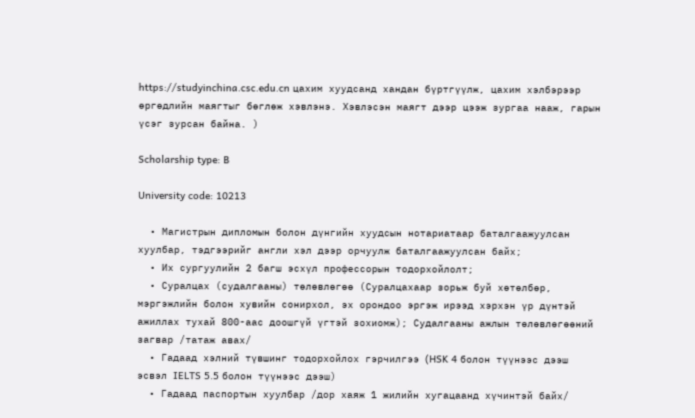https://studyinchina.csc.edu.cn цахим хуудсанд хандан бүртгүүлж, цахим хэлбэрээр өргөдлийн маягтыг бөглөж хэвлэнэ. Хэвлэсэн маягт дээр цээж зургаа нааж, гарын үсэг зурсан байна. )

Scholarship type: B

University code: 10213

  • Магистрын дипломын болон дүнгийн хуудсын нотариатаар баталгаажуулсан хуулбар, тэдгээрийг англи хэл дээр орчуулж баталгаажуулсан байх;
  • Их сургуулийн 2 багш эсхүл профессорын тодорхойлолт;
  • Суралцах (судалгааны) төлөвлөгөө (Суралцахаар зорьж буй хөтөлбөр, мэргэжлийн болон хувийн сонирхол, эх орондоо эргэж ирээд хэрхэн үр дүнтэй ажиллах тухай 800-аас доошгүй үгтэй зохиомж); Судалгааны ажлын төлөвлөгөөний загвар /татаж авах/
  • Гадаад хэлний түвшинг тодорхойлох гэрчилгээ (HSK 4 болон түүнээс дээш эсвэл IELTS 5.5 болон түүнээс дээш)
  • Гадаад паспортын хуулбар /дор хаяж 1 жилийн хугацаанд хүчинтэй байх/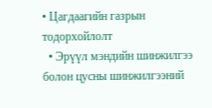• Цагдаагийн газрын тодорхойлолт
  • Эрүүл мэндийн шинжилгээ болон цусны шинжилгээний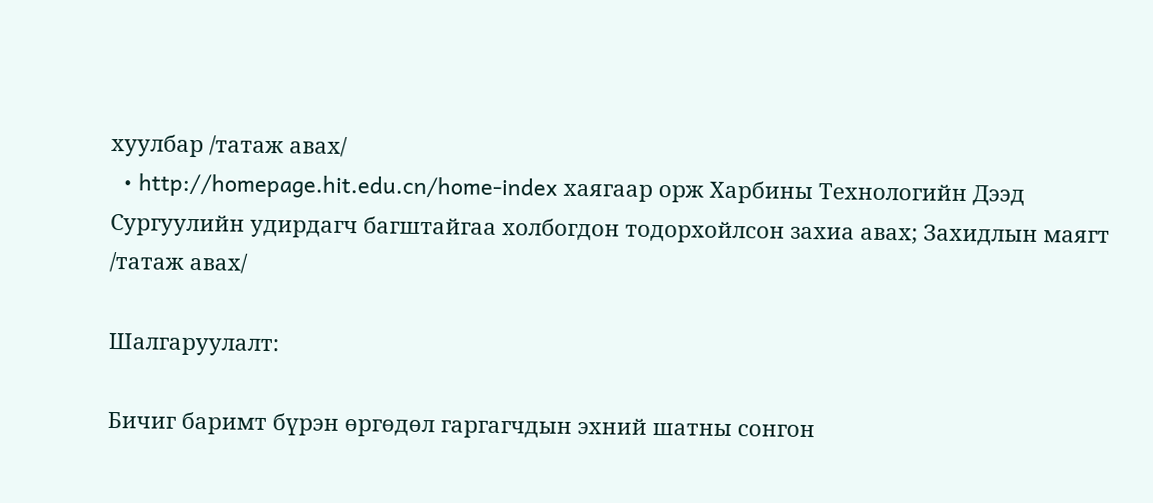хуулбар /татаж авах/
  • http://homepage.hit.edu.cn/home-index хаягаар орж Харбины Технологийн Дээд Сургуулийн удирдагч багштайгаа холбогдон тодорхойлсон захиа авах; Захидлын маягт /татаж авах/

Шалгаруулалт:

Бичиг баримт бүрэн өргөдөл гаргагчдын эхний шатны сонгон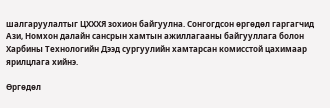шалгаруулалтыг ЦХХХЯ зохион байгуулна. Сонгогдсон өргөдөл гаргагчид Ази, Номхон далайн сансрын хамтын ажиллагааны байгууллага болон Харбины Технологийн Дээд сургуулийн хамтарсан комисстой цахимаар ярилцлага хийнэ.

Өргөдөл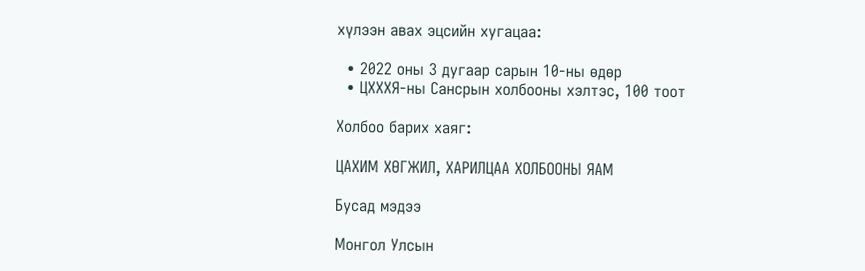хүлээн авах эцсийн хугацаа:

  • 2022 оны 3 дугаар сарын 10-ны өдөр
  • ЦХХХЯ-ны Сансрын холбооны хэлтэс, 100 тоот

Холбоо барих хаяг:

ЦАХИМ ХӨГЖИЛ, ХАРИЛЦАА ХОЛБООНЫ ЯАМ

Бусад мэдээ

Монгол Улсын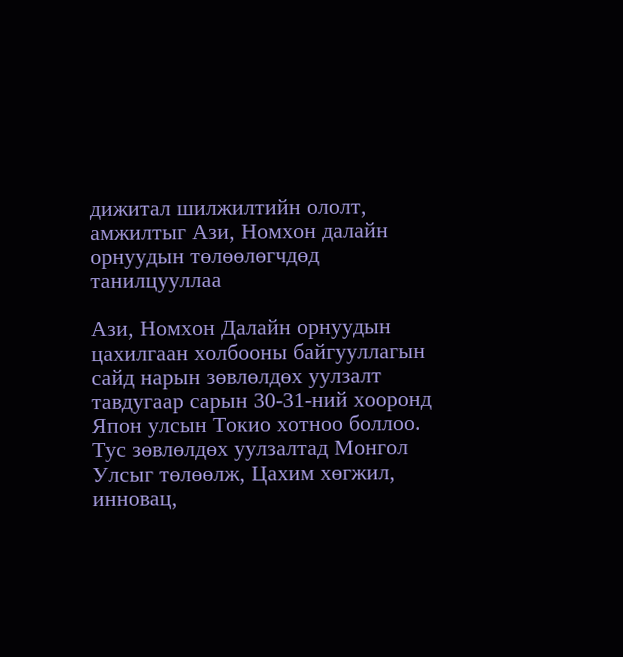дижитал шилжилтийн ололт, амжилтыг Ази, Номхон далайн орнуудын төлөөлөгчдөд танилцууллаа

Ази, Номхон Далайн орнуудын цахилгаан холбооны байгууллагын сайд нарын зөвлөлдөх уулзалт тавдугаар сарын 30-31-ний хооронд Япон улсын Токио хотноо боллоо.  Тус зөвлөлдөх уулзалтад Монгол Улсыг төлөөлж, Цахим хөгжил, инновац,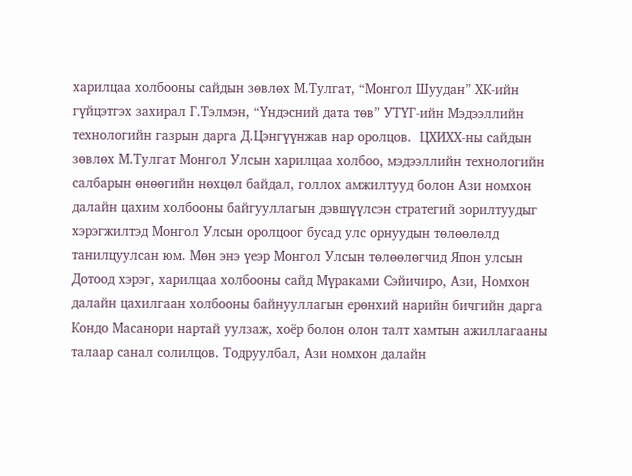харилцаа холбооны сайдын зөвлөх М.Тулгат, “Монгол Шуудан” ХК-ийн гүйцэтгэх захирал Г.Тэлмэн, “Үндэсний дата төв” УТҮГ-ийн Мэдээллийн технологийн газрын дарга Д.Цэнгүүнжав нар оролцов.  ЦХИХХ-ны сайдын зөвлөх М.Тулгат Монгол Улсын харилцаа холбоо, мэдээллийн технологийн салбарын өнөөгийн нөхцөл байдал, голлох амжилтууд болон Ази номхон далайн цахим холбооны байгууллагын дэвшүүлсэн стратегий зорилтуудыг хэрэгжилтэд Монгол Улсын оролцоог бусад улс орнуудын төлөөлөлд танилцуулсан юм. Мөн энэ үеэр Монгол Улсын төлөөлөгчид Япон улсын Дотоод хэрэг, харилцаа холбооны сайд Мүраками Сэйичиро, Ази, Номхон далайн цахилгаан холбооны байнууллагын ерөнхий нарийн бичгийн дарга Кондо Масанори нартай уулзаж, хоёр болон олон талт хамтын ажиллагааны талаар санал солилцов. Тодруулбал, Ази номхон далайн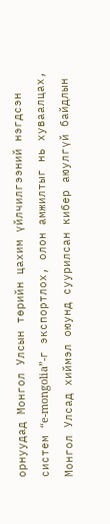орнуудад Монгол Улсын төрийн цахим үйлчилгээний нэгдсэн систем “e-mongolia”-г экспортлох, олон амжилтыг нь хуваалцах, Монгол Улсад хиймэл оюунд суурилсан кибер аюулгүй байдлын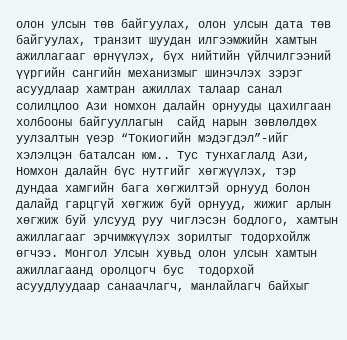олон улсын төв байгуулах, олон улсын дата төв байгуулах, транзит шуудан илгээмжийн хамтын ажиллагааг өрнүүлэх, бүх нийтийн үйлчилгээний үүргийн сангийн механизмыг шинэчлэх зэрэг асуудлаар хамтран ажиллах талаар санал солилцлоо Ази номхон далайн орнууды цахилгаан холбооны байгууллагын  сайд нарын зөвлөлдөх уулзалтын үеэр “Токиогийн мэдэгдэл”-ийг хэлэлцэн баталсан юм.. Тус тунхаглалд Ази, Номхон далайн бүс нутгийг хөгжүүлэх, тэр дундаа хамгийн бага хөгжилтэй орнууд болон далайд гарцгүй хөгжиж буй орнууд, жижиг арлын хөгжиж буй улсууд руу чиглэсэн бодлого, хамтын ажиллагааг эрчимжүүлэх зорилтыг тодорхойлж өгчээ. Монгол Улсын хувьд олон улсын хамтын ажиллагаанд оролцогч бус  тодорхой асуудлуудаар санаачлагч, манлайлагч байхыг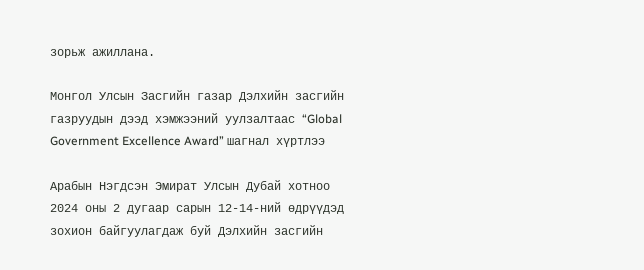зорьж ажиллана.

Монгол Улсын Засгийн газар Дэлхийн засгийн газруудын дээд хэмжээний уулзалтаас “Global Government Excellence Award” шагнал хүртлээ

Арабын Нэгдсэн Эмират Улсын Дубай хотноо 2024 оны 2 дугаар сарын 12-14-ний өдрүүдэд зохион байгуулагдаж буй Дэлхийн засгийн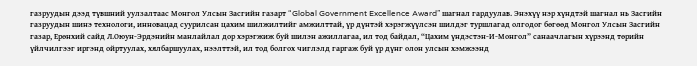газруудын дээд түвшний уулзалтаас Монгол Улсын Засгийн газарт “Global Government Excellence Award” шагнал гардуулав. Энэхүү нэр хүндтэй шагнал нь Засгийн газруудын шинэ технологи, инновацад суурилсан цахим шилжилтийг амжилттай, үр дүнтэй хэрэгжүүлсэн шилдэг туршлагад олгодог бөгөөд Монгол Улсын Засгийн газар, Ерөнхий сайд Л.Оюун-Эрдэнийн манлайлал дор хэрэгжиж буй шилэн ажиллагаа, ил тод байдал, “Цахим үндэстэн-И-Монгол” санаачлагын хүрээнд төрийн үйлчилгээг иргэнд ойртуулах, хялбаршуулах, нээлттэй, ил тод болгох чиглэлд гаргаж буй үр дүнг олон улсын хэмжээнд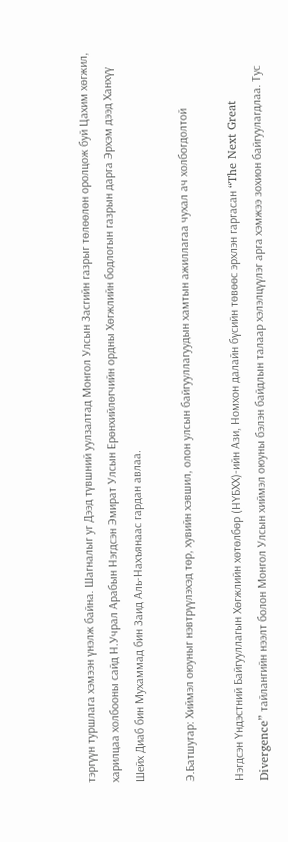тэргүүн туршлага хэмээн үнэлж байна. Шагналыг уг Дээд түвшний уулзалтад Монгол Улсын Засгийн газрыг төлөөлөн оролцож буй Цахим хөгжил, харилцаа холбооны сайд Н.Учрал Арабын Нэгдсэн Эмират Улсын Ерөнхийлөгчийн ордны Хөгжлийн бодлогын газрын дарга Эрхэм дээд Ханхүү Шейх Диаб бин Мухаммад бин Заид Аль-Нахъянаас гардан авлаа.

Э.Батшугар: Хиймэл оюуныг нэвтрүүлэхэд төр, хувийн хэвшил, олон улсын байгууллагуудын хамтын ажиллагаа чухал ач холбогдолтой

Нэгдсэн Үндэстний Байгууллагын Хөгжлийн хөтөлбөр (НҮБХХ)-ийн Ази, Номхон далайн бүсийн төвөөс эрхлэн гаргасан “The Next Great Divergence” тайлангийн нээлт болон Монгол Улсын хиймэл оюуны бэлэн байдлын талаар хэлэлцүүлэг арга хэмжээ зохион байгуулагдлаа. Тус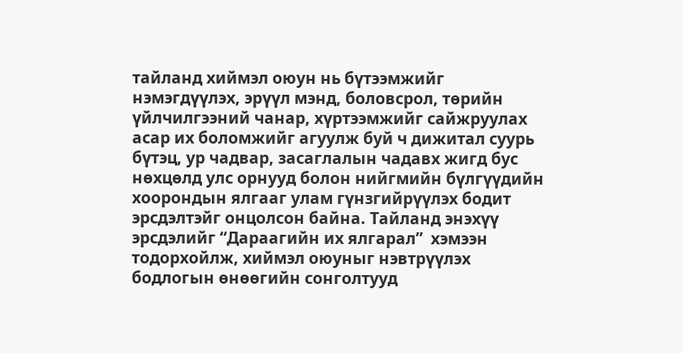тайланд хиймэл оюун нь бүтээмжийг нэмэгдүүлэх, эрүүл мэнд, боловсрол, төрийн үйлчилгээний чанар, хүртээмжийг сайжруулах асар их боломжийг агуулж буй ч дижитал суурь бүтэц, ур чадвар, засаглалын чадавх жигд бус нөхцөлд улс орнууд болон нийгмийн бүлгүүдийн хоорондын ялгааг улам гүнзгийрүүлэх бодит эрсдэлтэйг онцолсон байна. Тайланд энэхүү эрсдэлийг “Дараагийн их ялгарал”  хэмээн тодорхойлж, хиймэл оюуныг нэвтрүүлэх бодлогын өнөөгийн сонголтууд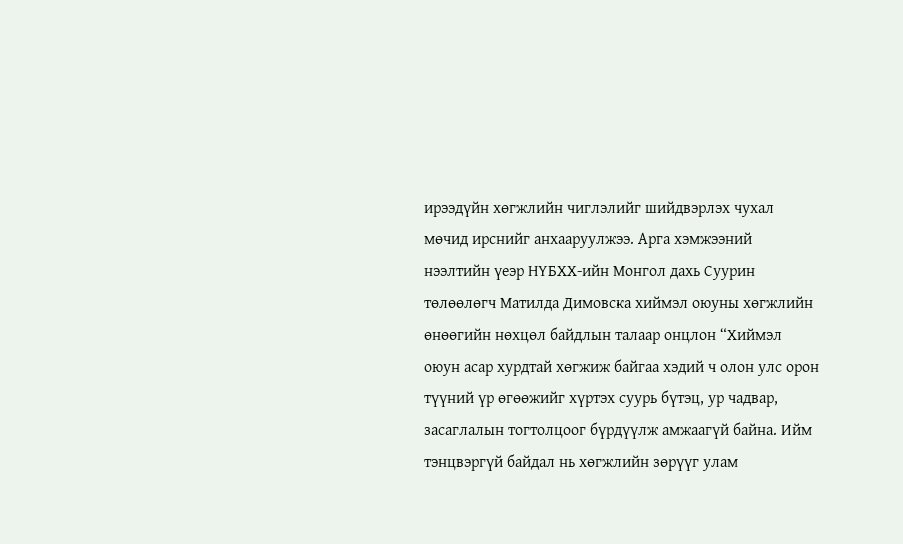ирээдүйн хөгжлийн чиглэлийг шийдвэрлэх чухал мөчид ирснийг анхааруулжээ. Арга хэмжээний нээлтийн үеэр НҮБХХ-ийн Монгол дахь Суурин төлөөлөгч Матилда Димовска хиймэл оюуны хөгжлийн өнөөгийн нөхцөл байдлын талаар онцлон “Хиймэл оюун асар хурдтай хөгжиж байгаа хэдий ч олон улс орон түүний үр өгөөжийг хүртэх суурь бүтэц, ур чадвар, засаглалын тогтолцоог бүрдүүлж амжаагүй байна. Ийм тэнцвэргүй байдал нь хөгжлийн зөрүүг улам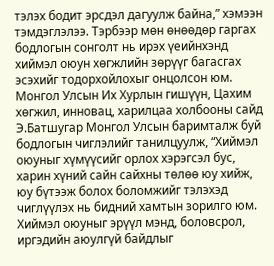тэлэх бодит эрсдэл дагуулж байна,” хэмээн тэмдэглэлээ. Тэрбээр мөн өнөөдөр гаргах бодлогын сонголт нь ирэх үеийнхэнд хиймэл оюун хөгжлийн зөрүүг багасгах эсэхийг тодорхойлохыг онцолсон юм. Монгол Улсын Их Хурлын гишүүн, Цахим хөгжил, инновац, харилцаа холбооны сайд Э.Батшугар Монгол Улсын баримталж буй бодлогын чиглэлийг танилцуулж, “Хиймэл оюуныг хүмүүсийг орлох хэрэгсэл бус, харин хүний сайн сайхны төлөө юу хийж, юу бүтээж болох боломжийг тэлэхэд чиглүүлэх нь бидний хамтын зорилго юм. Хиймэл оюуныг эрүүл мэнд, боловсрол, иргэдийн аюулгүй байдлыг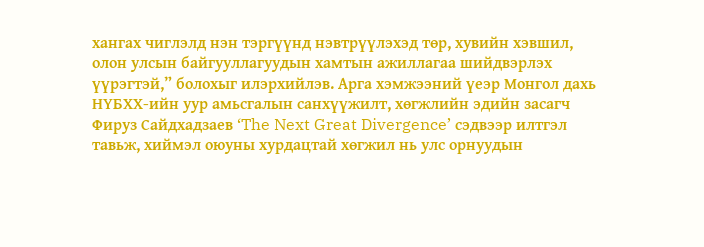хангах чиглэлд нэн тэргүүнд нэвтрүүлэхэд төр, хувийн хэвшил, олон улсын байгууллагуудын хамтын ажиллагаа шийдвэрлэх үүрэгтэй,” болохыг илэрхийлэв. Арга хэмжээний үеэр Монгол дахь НҮБХХ-ийн уур амьсгалын санхүүжилт, хөгжлийн эдийн засагч Фируз Сайдхадзаев ‘The Next Great Divergence’ сэдвээр илтгэл тавьж, хиймэл оюуны хурдацтай хөгжил нь улс орнуудын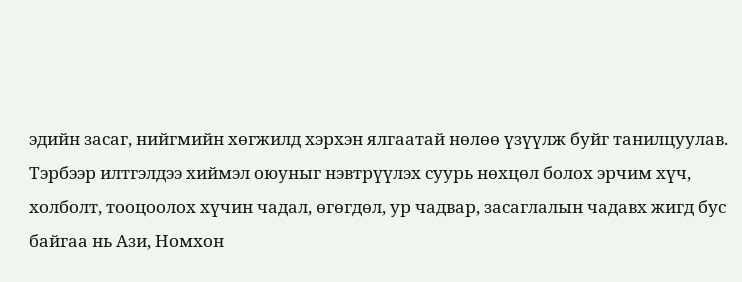эдийн засаг, нийгмийн хөгжилд хэрхэн ялгаатай нөлөө үзүүлж буйг танилцуулав. Тэрбээр илтгэлдээ хиймэл оюуныг нэвтрүүлэх суурь нөхцөл болох эрчим хүч, холболт, тооцоолох хүчин чадал, өгөгдөл, ур чадвар, засаглалын чадавх жигд бус байгаа нь Ази, Номхон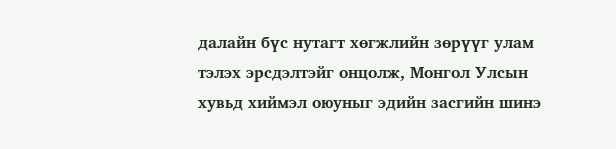далайн бүс нутагт хөгжлийн зөрүүг улам тэлэх эрсдэлтэйг онцолж, Монгол Улсын хувьд хиймэл оюуныг эдийн засгийн шинэ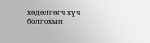хөдөлгөгч хүч болгохын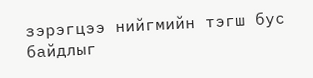зэрэгцээ нийгмийн тэгш бус байдлыг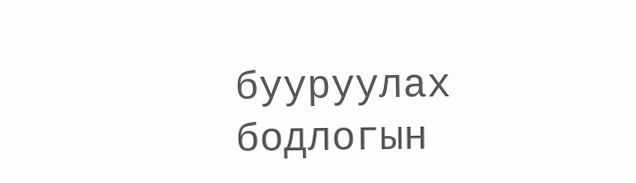бууруулах бодлогын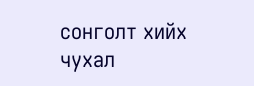сонголт хийх чухал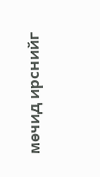мөчид ирснийг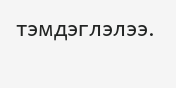тэмдэглэлээ.